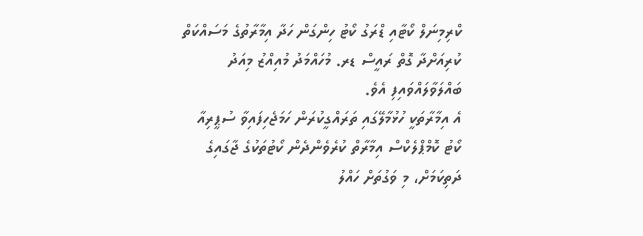ކްރިމިނަލް ކޯޓާއި ޑްރަގު ކޯޓު ހިންގަން ހަދާ އިމާރާތުގެ މަސައްކަތް ކުރިއަށްދާ ގޮތް ރައީސް ޑރ. މުހައްމަދު މުއިއްޒު މިއަދު ބައްލަވާލައްވައިފި އެވެ.
އެ އިމާރާތަކީ ހުޅުމާލޭގައި ތަރައްގީކުރަން ހަމަޖެހިފައިވާ ސުޕީރިއާ ކޯޓު ކޮމްޕްލެކްސް އިމާރާތް ކުރެވެންދެން ކޯޓުތަކުގެ ޖާގައިގެ ދަތިކަމަށް، މި ވަގުތަށް ހައްލު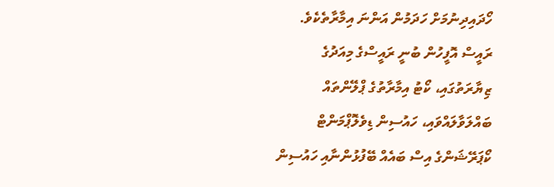ހޯދައިދިނުމަށް ހަދަމުން އަންނަ އިމާރާތެކެވެ.
ރައީސް އޮފީހުން ބުނީ ރައީސްގެ މިއަދުގެ ޒިޔާރަތުގައި، ކޯޓު އިމާރާތުގެ ޕްލޭންތައް ބައްލަވާލައްވައި، ހައުސިން ޑިވެލޮޕްމަންޓް ކޯޕަރޭޝަންގެ އިސް ބައެއް ބޭފުޅުންނާއި ހައުސިން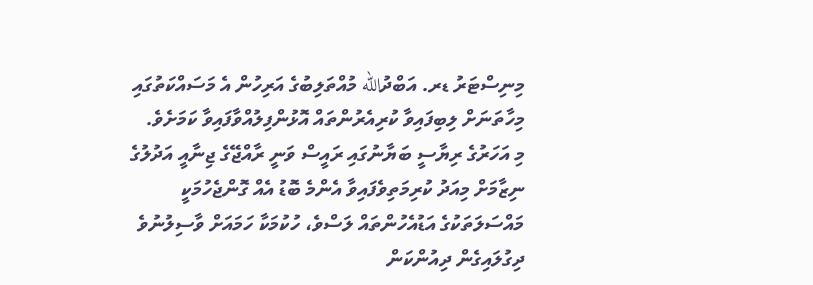މިނިސްޓަރު ޑރ. އަބްދުالله މުއްތަލިބުގެ އަރިހުން އެ މަސައްކަތުގައި މިހާތަނަށް ލިބިފައިވާ ކުރިއެރުންތައް އޮޅުންފިލުއްވާފައިވާ ކަމަށެވެ.
މި އަހަރުގެ ރިޔާސީ ބަޔާނުގައި ރައީސް ވަނީ ރާއްޖޭގެ ޖިނާއީ އަދުލުގެ ނިޒާމަށް މިއަދު ކުރިމަތިވެފައިވާ އެންމެ ބޮޑު އެއް ގޮންޖެހުމަކީ މައްސަލަތަކުގެ އަޑުއެހުންތައް ލަސްވެ، ހުކުމަކާ ހަމައަށް ވާސިލުނުވެ ދިގުލައިގެން ދިއުންކަން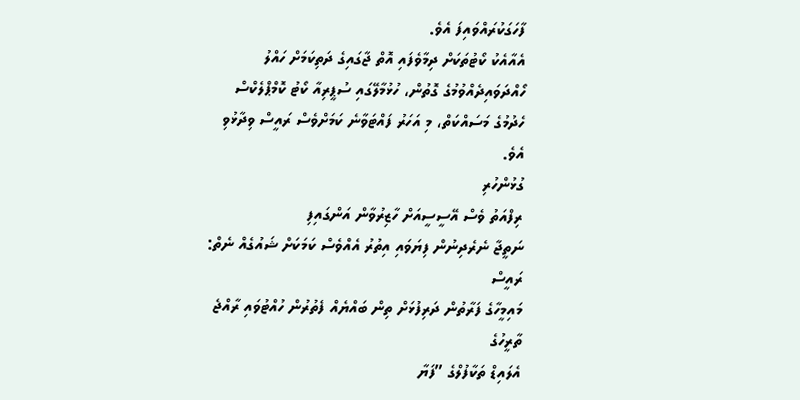ފާހަގަކުރައްވައިފަ އެވެ.
އެއާއެކު ކޯޓުތަކަށް ދިމާވެފައި އޮތް ޖާގައިގެ ދަތިކަމަށް ހައްލު ހޯއްދަވައިދެއްވުމުގެ ގޮތުން، ހުޅުމާލޭގައި ސުޕީރިއާ ކޯޓު ކޮމްޕްލެކްސް ހެދުމުގެ މަސައްކަތް، މި އަހަރު ފައްޓަވާނެ ކަމަށްވެސް ރައީސް ވިދާޅުވި އެވެ.
ގުޅުންހުރި
ރިފްއަތު ވެސް އޭސީސީއަށް ހާޒިރުވާން އަންގައިފި
ނަތީޖާ ނެރެދިނުން ފިޔަވައި އިތުރު އެއްވެސް ކަމަކަށް ޝައުގެއް ނެތް: ރައީސް
މައިމީހާގެ ފަރާތުން ދަރިފުޅަށް ތިން ބައްޔެއް ފެތުރުން ހުއްޓުވައި ރާއްޖެ ތާރީހުގެ
އެލައިޑް ތަކާފުލްގެ ”ފަޔާ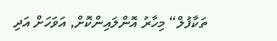ތަކާފުލް“ މިހާރު އޮންލައިންކޮށް, އަވަހަށް އަދި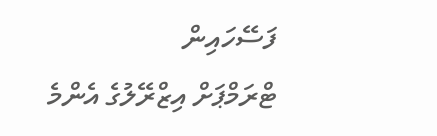ފަސޭހައިން
ޓްރަމްޕަށް އިޒްރޭލުގެ އެންމެ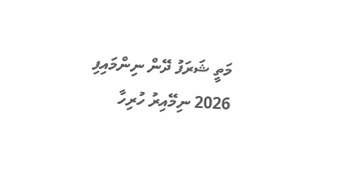މަތީ ޝަރަފު ދޭން ނިންމައިފި
2026 ނިމޭއިރު ހުރިހާ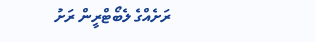ރަށެއްގެ ލެބޯޓްރީން ރަށު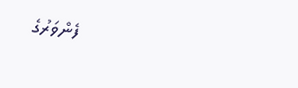ފެންވަރުގެ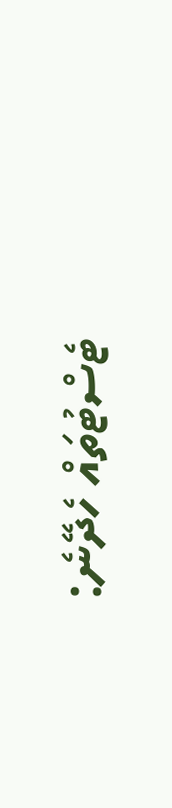ޓެސްޓުތައް ހެދޭނެ: